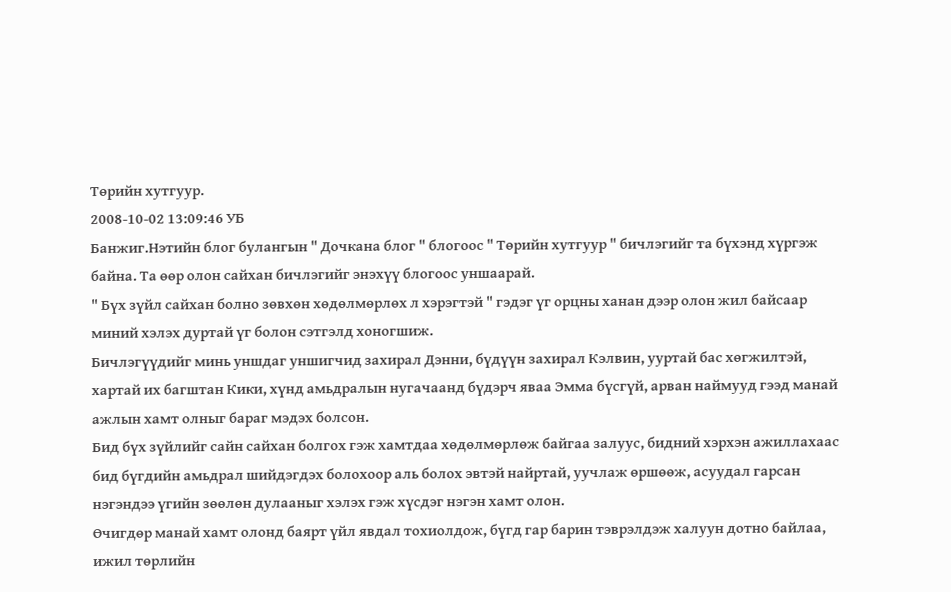Төрийн хутгуур.
2008-10-02 13:09:46 УБ
Банжиг.Нэтийн блог булангын " Дочкана блог " блогоос " Төрийн хутгуур " бичлэгийг та бүхэнд хүргэж байна. Та өөр олон сайхан бичлэгийг энэхүү блогоос уншаарай.
" Бүx зүйл сайхан болно зөвхөн хөдөлмөрлөх л хэрэгтэй " гэдэг үг орцны ханан дээр олон жил байсаар миний хэлэх дуртай үг болон сэтгэлд хоногшиж.
Бичлэгүүдийг минь уншдаг уншигчид захирал Дэнни, бүдүүн захирал Кэлвин, ууртай бас хөгжилтэй, хартай их багштан Кики, хүнд амьдралын нугачаанд бүдэрч яваа Эмма бүсгүй, арван наймууд гээд манай ажлын хамт олныг бараг мэдэх болсон.
Бид бүх зүйлийг сайн сайхан болгох гэж хамтдаа хөдөлмөрлөж байгаа залуус, бидний хэрхэн ажиллахаас бид бүгдийн амьдрал шийдэгдэх болохоор аль болох эвтэй найртай, уучлаж өршөөж, асуудал гарсан нэгэндээ үгийн зөөлөн дулааныг хэлэх гэж хүсдэг нэгэн хамт олон.
Өчигдөр манай хамт олонд баярт үйл явдал тохиолдож, бүгд гар барин тэврэлдэж халуун дотно байлаа, ижил төрлийн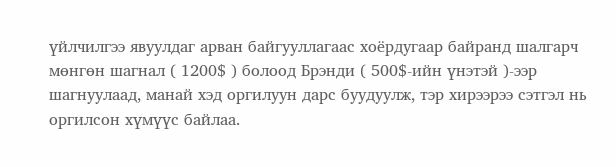үйлчилгээ явуулдаг арван байгууллагаас хоёрдугаар байранд шалгарч мөнгөн шагнал ( 1200$ ) болоод Брэнди ( 500$-ийн үнэтэй )-ээр шагнуулаад, манай хэд оргилуун дарс буудуулж, тэр хирээрээ сэтгэл нь оргилсон хүмүүс байлаа.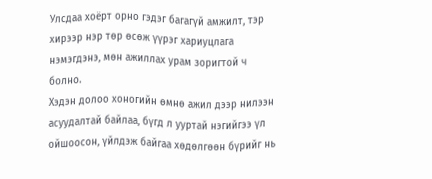Улсдаа хоёрт орно гэдэг багагүй амжилт, тэр хирээр нэр төр өсөж үүрэг хариуцлага нэмэгдэнэ, мөн ажиллах урам зоригтой ч болно.
Хэдэн долоо хоногийн өмнө ажил дээр нилээн асуудалтай байлаа, бүгд л ууртай нэгийгээ үл ойшоосон, үйлдэж байгаа хөдөлгөөн бүрийг нь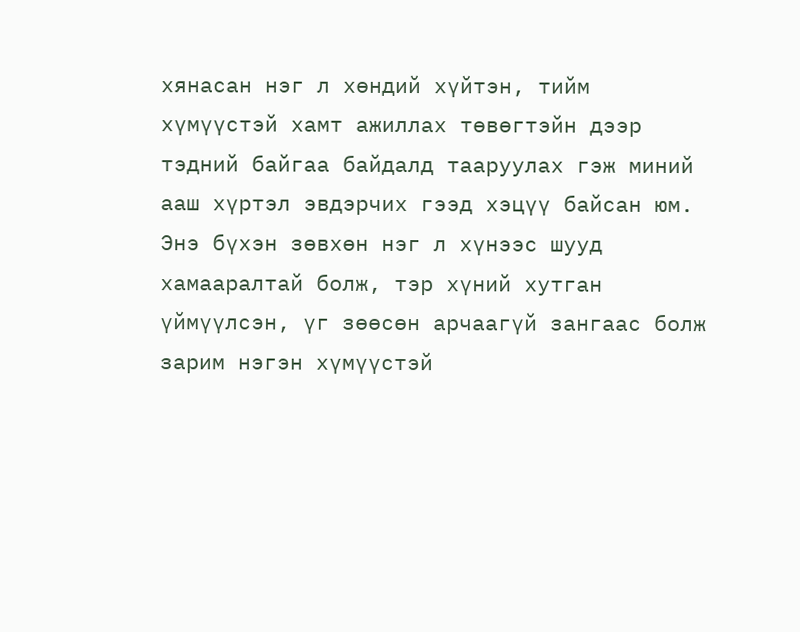хянасан нэг л хөндий хүйтэн, тийм хүмүүстэй хамт ажиллах төвөгтэйн дээр тэдний байгаа байдалд тааруулах гэж миний ааш хүртэл эвдэрчих гээд хэцүү байсан юм.
Энэ бүхэн зөвхөн нэг л хүнээс шууд хамааралтай болж, тэр хүний хутган үймүүлсэн, үг зөөсөн арчаагүй зангаас болж зарим нэгэн хүмүүстэй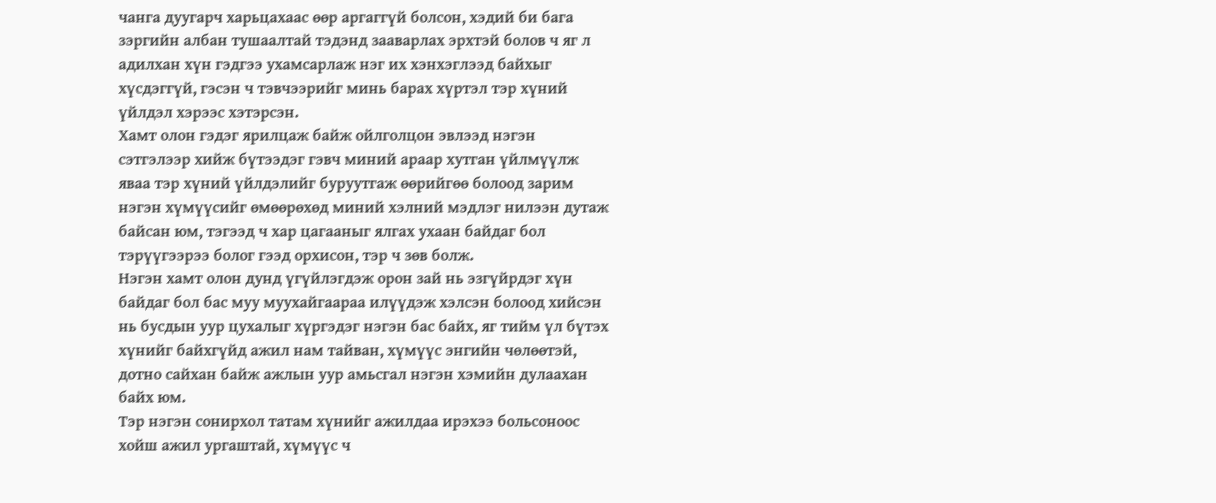чанга дуугарч харьцахаас өөр аргаггүй болсон, хэдий би бага зэргийн албан тушаалтай тэдэнд зааварлах эрхтэй болов ч яг л адилхан хүн гэдгээ ухамсарлаж нэг их хэнхэглээд байхыг хүсдэггүй, гэсэн ч тэвчээрийг минь барах хүртэл тэр хүний үйлдэл хэрээс хэтэрсэн.
Хамт олон гэдэг ярилцаж байж ойлголцон эвлээд нэгэн сэтгэлээр хийж бүтээдэг гэвч миний араар хутган үйлмүүлж яваа тэр хүний үйлдэлийг буруутгаж өөрийгөө болоод зарим нэгэн хүмүүсийг өмөөрөхөд миний хэлний мэдлэг нилээн дутаж байсан юм, тэгээд ч хар цагааныг ялгах ухаан байдаг бол тэрүүгээрээ болог гээд орхисон, тэр ч зөв болж.
Нэгэн хамт олон дунд үгүйлэгдэж орон зай нь эзгүйрдэг хүн байдаг бол бас муу муухайгаараа илүүдэж хэлсэн болоод хийсэн нь бусдын уур цухалыг хүргэдэг нэгэн бас байх, яг тийм үл бүтэх хүнийг байхгүйд ажил нам тайван, хүмүүс энгийн чөлөөтэй, дотно сайхан байж ажлын уур амьсгал нэгэн хэмийн дулаахан байх юм.
Тэр нэгэн сонирхол татам хүнийг ажилдаа ирэхээ больсоноос хойш ажил ургаштай, хүмүүс ч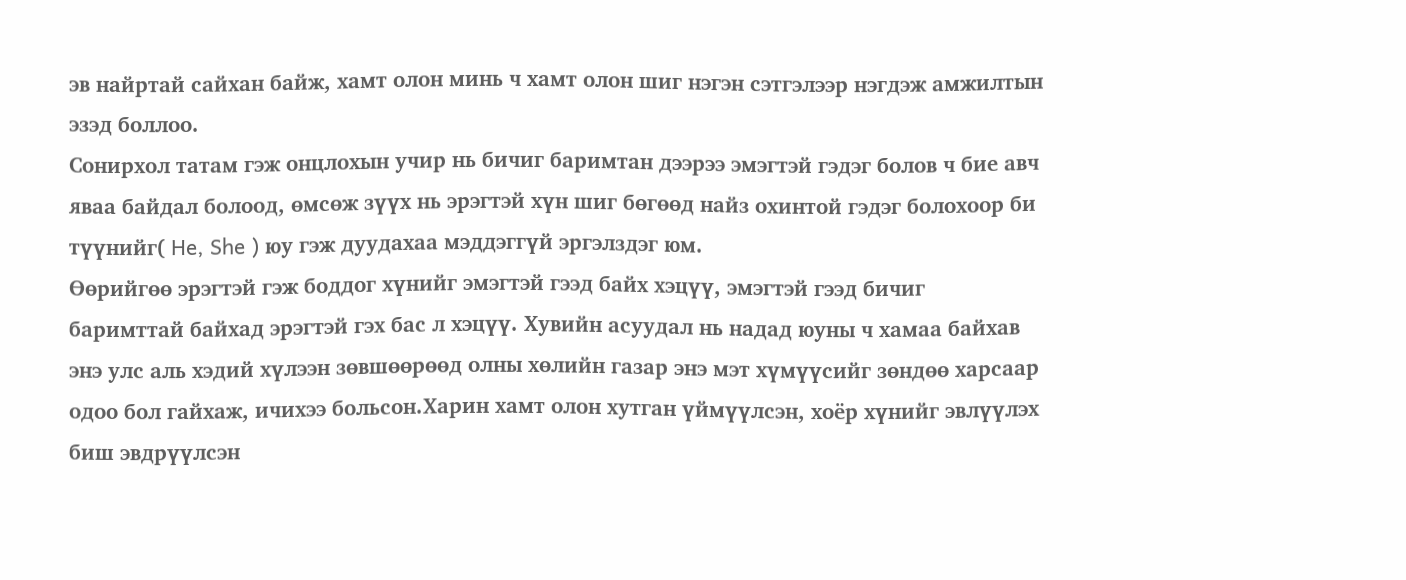эв найртай сайхан байж, хамт олон минь ч хамт олон шиг нэгэн сэтгэлээр нэгдэж амжилтын эзэд боллоо.
Сонирхол татам гэж онцлохын учир нь бичиг баримтан дээрээ эмэгтэй гэдэг болов ч бие авч яваа байдал болоод, өмсөж зүүх нь эрэгтэй хүн шиг бөгөөд найз охинтой гэдэг болохоор би түүнийг( He, She ) юу гэж дуудахаа мэддэггүй эргэлздэг юм.
Өөрийгөө эрэгтэй гэж боддог хүнийг эмэгтэй гээд байх хэцүү, эмэгтэй гээд бичиг баримттай байхад эрэгтэй гэх бас л хэцүү. Хувийн асуудал нь надад юуны ч хамаа байхав энэ улс аль хэдий хүлээн зөвшөөрөөд олны хөлийн газар энэ мэт хүмүүсийг зөндөө харсаар одоо бол гайхаж, ичихээ больсон.Харин хамт олон хутган үймүүлсэн, хоёр хүнийг эвлүүлэх биш эвдрүүлсэн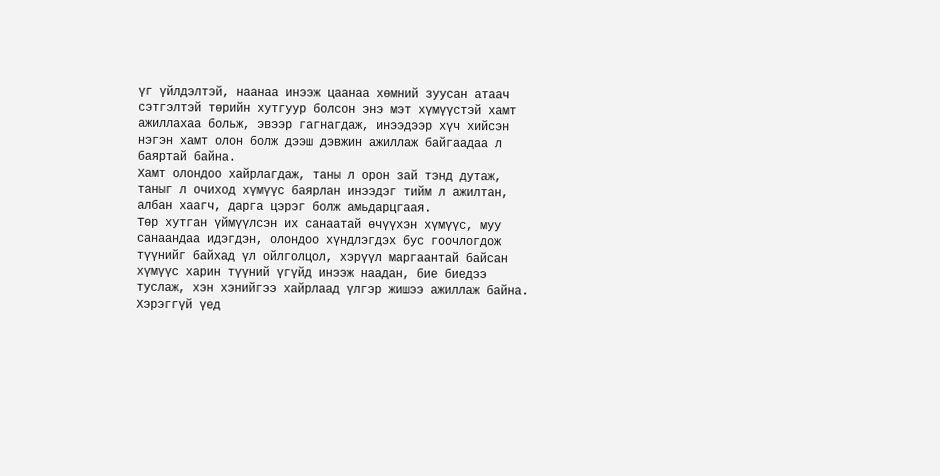үг үйлдэлтэй, наанаа инээж цаанаа хөмний зуусан атаач сэтгэлтэй төрийн хутгуур болсон энэ мэт хүмүүстэй хамт ажиллахаа больж, эвээр гагнагдаж, инээдээр хүч хийсэн нэгэн хамт олон болж дээш дэвжин ажиллаж байгаадаа л баяртай байна.
Хамт олондоо хайрлагдаж, таны л орон зай тэнд дутаж, таныг л очиход хүмүүс баярлан инээдэг тийм л ажилтан, албан хаагч, дарга цэрэг болж амьдарцгаая.
Төр хутган үймүүлсэн их санаатай өчүүхэн хүмүүс, муу санаандаа идэгдэн, олондоо хүндлэгдэх бус гоочлогдож түүнийг байхад үл ойлголцол, хэрүүл маргаантай байсан хүмүүс харин түүний үгүйд инээж наадан, бие биедээ туслаж, хэн хэнийгээ хайрлаад үлгэр жишээ ажиллаж байна.
Хэрэггүй үед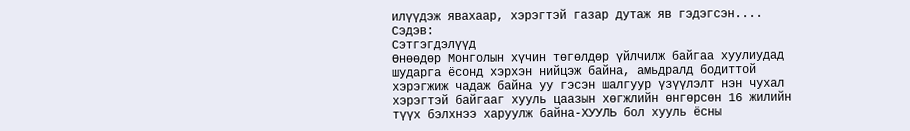илүүдэж явахаар, хэрэгтэй газар дутаж яв гэдэгсэн....
Сэдэв:
Сэтгэгдэлүүд
Өнөөдөр Монголын хүчин төгөлдөр үйлчилж байгаа хуулиудад шударга ёсонд хэрхэн нийцэж байна, амьдралд бодиттой хэрэгжиж чадаж байна уу гэсэн шалгуур үзүүлэлт нэн чухал хэрэгтэй байгааг хууль цаазын хөгжлийн өнгөрсөн 16 жилийн түүх бэлхнээ харуулж байна-ХУУЛЬ бол хууль ёсны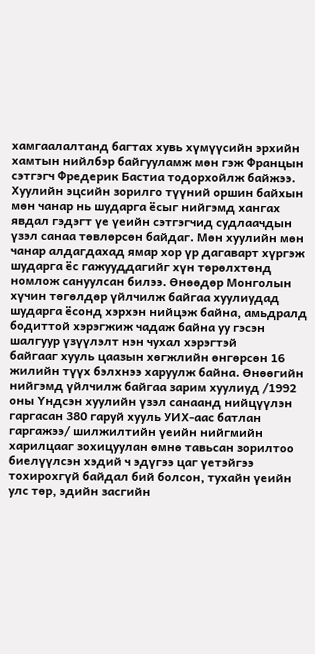хамгаалалтанд багтах хувь хүмүүсийн эрхийн хамтын нийлбэр байгууламж мөн гэж Францын сэтгэгч Фредерик Бастиа тодорхойлж байжээ. Хуулийн эцсийн зорилго түүний оршин байхын мөн чанар нь шударга ёсыг нийгэмд хангах явдал гэдэгт үе үеийн сэтгэгчид судлаачдын үзэл санаа төвлөрсөн байдаг. Мөн хуулийн мөн чанар алдагдахад ямар хор үр дагаварт хүргэж шударга ёс гажууддагийг хүн төрөлхтөнд номлож сануулсан билээ. Өнөөдөр Монголын хүчин төгөлдөр үйлчилж байгаа хуулиудад шударга ёсонд хэрхэн нийцэж байна, амьдралд бодиттой хэрэгжиж чадаж байна уу гэсэн шалгуур үзүүлэлт нэн чухал хэрэгтэй
байгааг хууль цаазын хөгжлийн өнгөрсөн 16 жилийн түүх бэлхнээ харуулж байна. Өнөөгийн нийгэмд үйлчилж байгаа зарим хуулиуд /1992 оны Үндсэн хуулийн үзэл санаанд нийцүүлэн гаргасан 380 гаруй хууль УИХ-аас батлан гаргажээ/ шилжилтийн үеийн нийгмийн харилцааг зохицуулан өмнө тавьсан зорилтоо биелүүлсэн хэдий ч эдүгээ цаг үетэйгээ тохирохгүй байдал бий болсон, тухайн үеийн улс төр, эдийн засгийн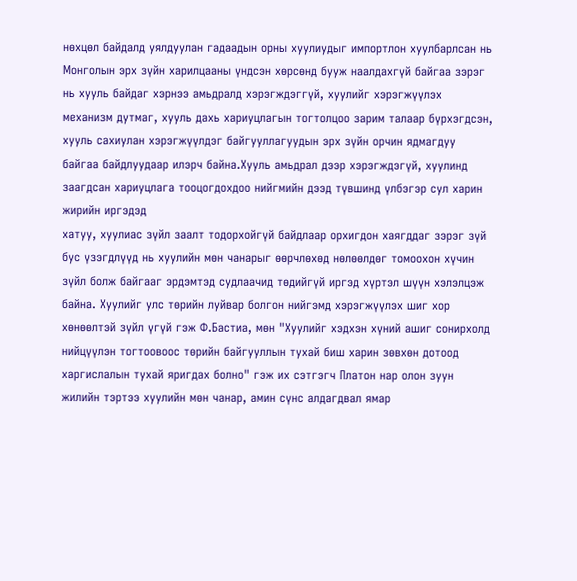нөхцөл байдалд уялдуулан гадаадын орны хуулиудыг импортлон хуулбарлсан нь Монголын эрх зүйн харилцааны үндсэн хөрсөнд бууж наалдахгүй байгаа зэрэг нь хууль байдаг хэрнээ амьдралд хэрэгждэггүй, хуулийг хэрэгжүүлэх механизм дутмаг, хууль дахь хариуцлагын тогтолцоо зарим талаар бүрхэгдсэн, хууль сахиулан хэрэгжүүлдэг байгууллагуудын эрх зүйн орчин ядмагдуу байгаа байдлуудаар илэрч байна.Хууль амьдрал дээр хэрэгждэгүй, хуулинд заагдсан хариуцлага тооцогдохдоо нийгмийн дээд түвшинд үлбэгэр сул харин жирийн иргэдэд
хатуу, хуулиас зүйл заалт тодорхойгүй байдлаар орхигдон хаягддаг зэрэг зүй бус үзэгдлүүд нь хуулийн мөн чанарыг өөрчлөхөд нөлөөлдөг томоохон хүчин зүйл болж байгааг эрдэмтэд судлаачид төдийгүй иргэд хүртэл шүүн хэлэлцэж байна. Хуулийг улс төрийн луйвар болгон нийгэмд хэрэгжүүлэх шиг хор хөнөөлтэй зүйл үгүй гэж Ф.Бастиа, мөн "Хуулийг хэдхэн хүний ашиг сонирхолд нийцүүлэн тогтоовоос төрийн байгууллын тухай биш харин зөвхөн дотоод харгислалын тухай яригдах болно" гэж их сэтгэгч Платон нар олон зуун жилийн тэртээ хуулийн мөн чанар, амин сүнс алдагдвал ямар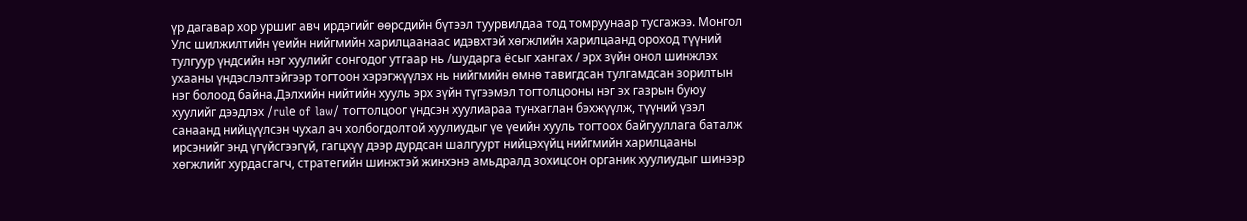үр дагавар хор уршиг авч ирдэгийг өөрсдийн бүтээл туурвилдаа тод томруунаар тусгажээ. Монгол Улс шилжилтийн үеийн нийгмийн харилцаанаас идэвхтэй хөгжлийн харилцаанд ороход түүний тулгуур үндсийн нэг хуулийг сонгодог утгаар нь /шударга ёсыг хангах / эрх зүйн онол шинжлэх ухааны үндэслэлтэйгээр тогтоон хэрэгжүүлэх нь нийгмийн өмнө тавигдсан тулгамдсан зорилтын
нэг болоод байна.Дэлхийн нийтийн хууль эрх зүйн түгээмэл тогтолцооны нэг эх газрын буюу хуулийг дээдлэх /rulе of law/ тогтолцоог үндсэн хуулиараа тунхаглан бэхжүүлж, түүний үзэл санаанд нийцүүлсэн чухал ач холбогдолтой хуулиудыг үе үеийн хууль тогтоох байгууллага баталж ирсэнийг энд үгүйсгээгүй, гагцхүү дээр дурдсан шалгуурт нийцэхүйц нийгмийн харилцааны хөгжлийг хурдасгагч, стратегийн шинжтэй жинхэнэ амьдралд зохицсон органик хуулиудыг шинээр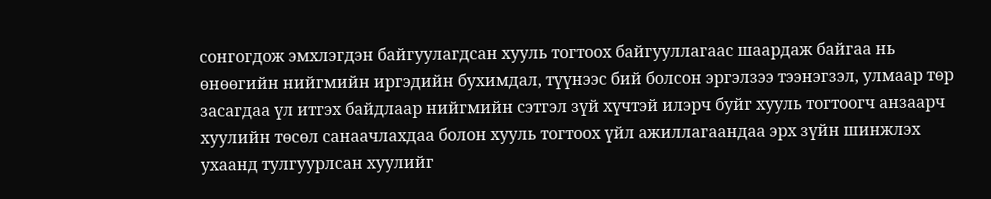сонгогдож эмхлэгдэн байгуулагдсан хууль тогтоох байгууллагаас шаардаж байгаа нь өнөөгийн нийгмийн иргэдийн бухимдал, түүнээс бий болсон эргэлзээ тээнэгзэл, улмаар төр засагдаа үл итгэх байдлаар нийгмийн сэтгэл зүй хүчтэй илэрч буйг хууль тогтоогч анзаарч хуулийн төсөл санаачлахдаа болон хууль тогтоох үйл ажиллагаандаа эрх зүйн шинжлэх ухаанд тулгуурлсан хуулийг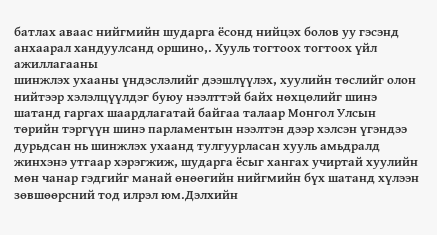батлах аваас нийгмийн шударга ёсонд нийцэх болов уу гэсэнд анхаарал хандуулсанд оршино,. Хууль тогтоох тогтоох үйл ажиллагааны
шинжлэх ухааны үндэслэлийг дээшлүүлэх, хуулийн төслийг олон нийтээр хэлэлцүүлдэг буюу нээлттэй байх нөхцөлийг шинэ шатанд гаргах шаардлагатай байгаа талаар Монгол Улсын төрийн тэргүүн шинэ парламентын нээлтэн дээр хэлсэн үгэндээ дурьдсан нь шинжлэх ухаанд тулгуурласан хууль амьдралд жинхэнэ утгаар хэрэгжиж, шударга ёсыг хангах учиртай хуулийн мөн чанар гэдгийг манай өнөөгийн нийгмийн бүх шатанд хүлээн зөвшөөрсний тод илрэл юм.Дэлхийн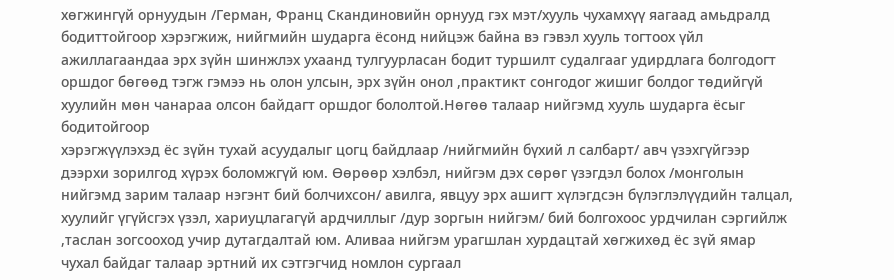хөгжингүй орнуудын /Герман, Франц Скандиновийн орнууд гэх мэт/хууль чухамхүү яагаад амьдралд бодиттойгоор хэрэгжиж, нийгмийн шударга ёсонд нийцэж байна вэ гэвэл хууль тогтоох үйл ажиллагаандаа эрх зүйн шинжлэх ухаанд тулгуурласан бодит туршилт судалгааг удирдлага болгодогт оршдог бөгөөд тэгж гэмээ нь олон улсын, эрх зүйн онол ,практикт сонгодог жишиг болдог төдийгүй хуулийн мөн чанараа олсон байдагт оршдог бололтой.Нөгөө талаар нийгэмд хууль шударга ёсыг бодитойгоор
хэрэгжүүлэхэд ёс зүйн тухай асуудалыг цогц байдлаар /нийгмийн бүхий л салбарт/ авч үзэхгүйгээр дээрхи зорилгод хүрэх боломжгүй юм. Өөрөөр хэлбэл, нийгэм дэх сөрөг үзэгдэл болох /монголын нийгэмд зарим талаар нэгэнт бий болчихсон/ авилга, явцуу эрх ашигт хүлэгдсэн бүлэглэлүүдийн талцал, хуулийг үгүйсгэх үзэл, хариуцлагагүй ардчиллыг /дур зоргын нийгэм/ бий болгохоос урдчилан сэргийлж ,таслан зогсооход учир дутагдалтай юм. Аливаа нийгэм урагшлан хурдацтай хөгжихөд ёс зүй ямар чухал байдаг талаар эртний их сэтгэгчид номлон сургаал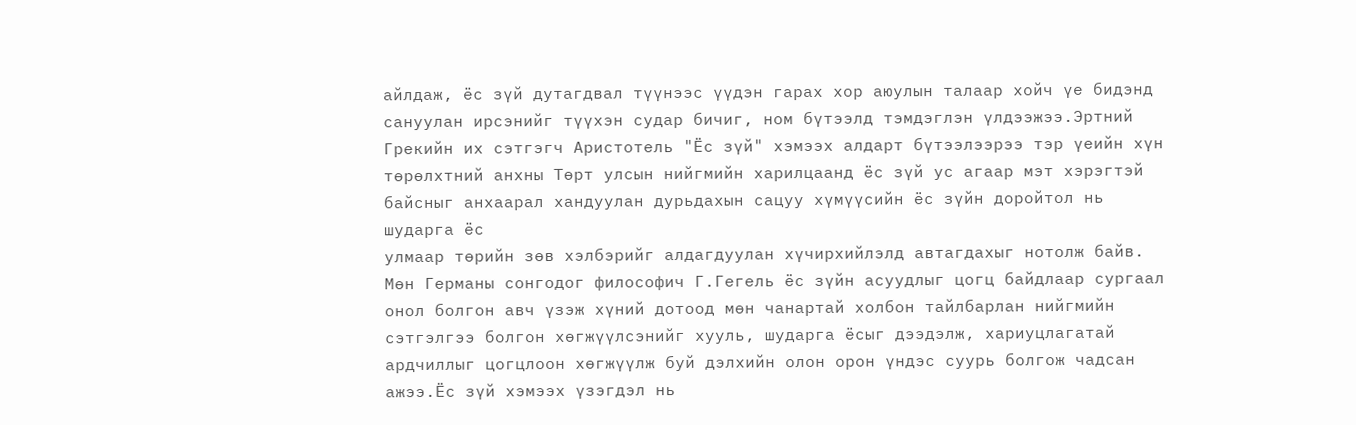айлдаж, ёс зүй дутагдвал түүнээс үүдэн гарах хор аюулын талаар хойч үе бидэнд сануулан ирсэнийг түүхэн судар бичиг, ном бүтээлд тэмдэглэн үлдээжээ.Эртний Грекийн их сэтгэгч Аристотель "Ёс зүй" хэмээх алдарт бүтээлээрээ тэр үеийн хүн төрөлхтний анхны Төрт улсын нийгмийн харилцаанд ёс зүй ус агаар мэт хэрэгтэй байсныг анхаарал хандуулан дурьдахын сацуу хүмүүсийн ёс зүйн доройтол нь шударга ёс
улмаар төрийн зөв хэлбэрийг алдагдуулан хүчирхийлэлд автагдахыг нотолж байв. Мөн Германы сонгодог философич Г.Гегель ёс зүйн асуудлыг цогц байдлаар сургаал онол болгон авч үзэж хүний дотоод мөн чанартай холбон тайлбарлан нийгмийн сэтгэлгээ болгон хөгжүүлсэнийг хууль, шударга ёсыг дээдэлж, хариуцлагатай ардчиллыг цогцлоон хөгжүүлж буй дэлхийн олон орон үндэс суурь болгож чадсан ажээ.Ёс зүй хэмээх үзэгдэл нь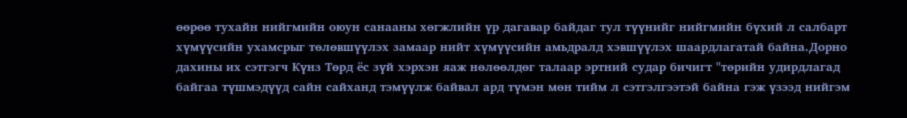өөрөө тухайн нийгмийн оюун санааны хөгжлийн үр дагавар байдаг тул түүнийг нийгмийн бүхий л салбарт хүмүүсийн ухамсрыг төлөвшүүлэх замаар нийт хүмүүсийн амьдралд хэвшүүлэх шаардлагатай байна.Дорно дахины их сэтгэгч Күнз Төрд ёс зүй хэрхэн яаж нөлөөлдөг талаар эртний судар бичигт "төрийн удирдлагад байгаа түшмэдүүд сайн сайханд тэмүүлж байвал ард түмэн мөн тийм л сэтгэлгээтэй байна гэж үзээд нийгэм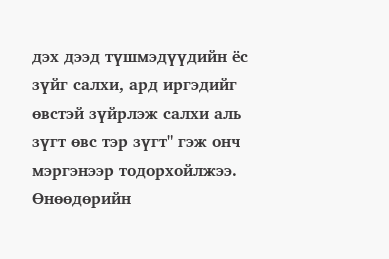дэх дээд түшмэдүүдийн ёс зүйг салхи, ард иргэдийг өвстэй зүйрлэж салхи аль зүгт өвс тэр зүгт" гэж онч мэргэнээр тодорхойлжээ.
Өнөөдөрийн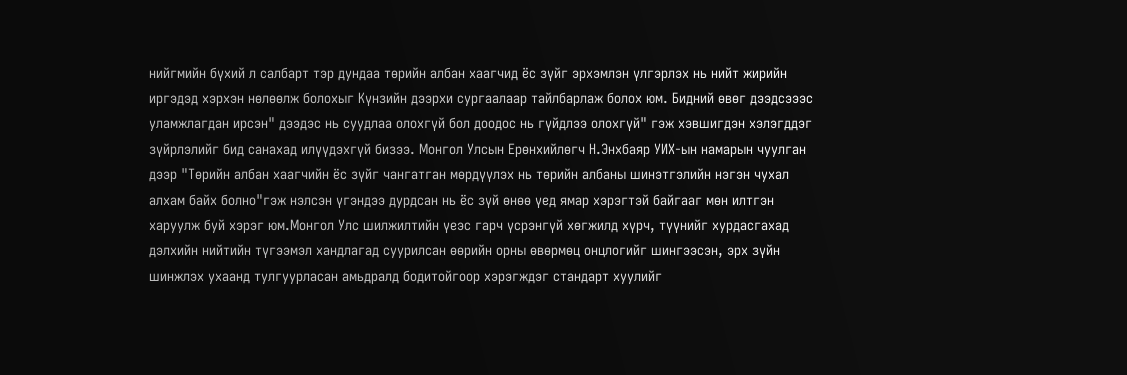нийгмийн бүхий л салбарт тэр дундаа төрийн албан хаагчид ёс зүйг эрхэмлэн үлгэрлэх нь нийт жирийн иргэдэд хэрхэн нөлөөлж болохыг Күнзийн дээрхи сургаалаар тайлбарлаж болох юм. Бидний өвөг дээдсэээс уламжлагдан ирсэн" дээдэс нь суудлаа олохгүй бол доодос нь гүйдлээ олохгүй" гэж хэвшигдэн хэлэгддэг зүйрлэлийг бид санахад илүүдэхгүй бизээ. Монгол Улсын Ерөнхийлөгч Н.Энхбаяр УИХ-ын намарын чуулган дээр "Төрийн албан хаагчийн ёс зүйг чангатган мөрдүүлэх нь төрийн албаны шинэтгэлийн нэгэн чухал алхам байх болно"гэж нэлсэн үгэндээ дурдсан нь ёс зүй өнөө үед ямар хэрэгтэй байгааг мөн илтгэн харуулж буй хэрэг юм.Монгол Улс шилжилтийн үеэс гарч үсрэнгүй хөгжилд хүрч, түүнийг хурдасгахад дэлхийн нийтийн түгээмэл хандлагад суурилсан өөрийн орны өвөрмөц онцлогийг шингээсэн, эрх зүйн шинжлэх ухаанд тулгуурласан амьдралд бодитойгоор хэрэгждэг стандарт хуулийг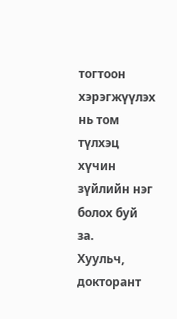тогтоон хэрэгжүүлэх нь том түлхэц хүчин зүйлийн нэг болох буй за.
Хуульч, докторант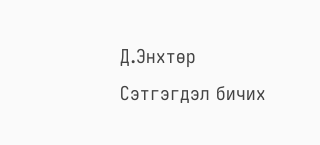Д.Энхтөр
Сэтгэгдэл бичих